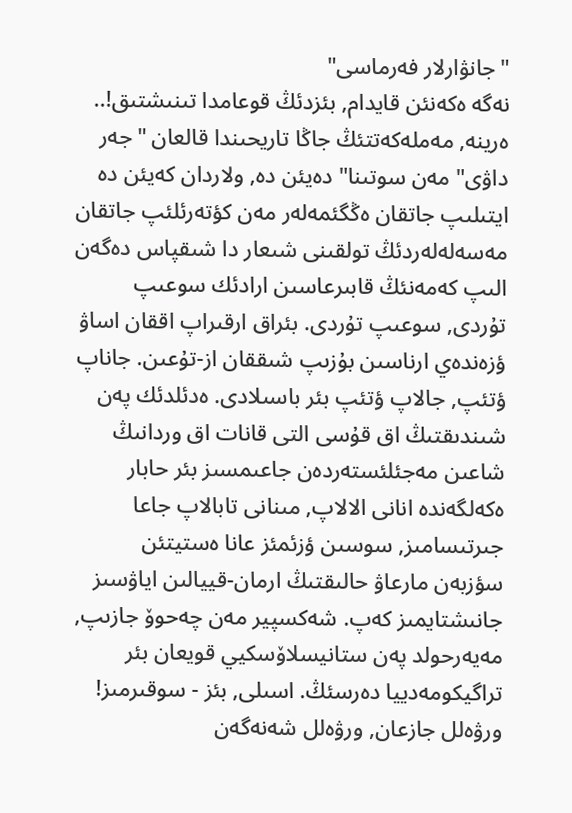"جانۋارلار فەرماسى"
نەگە ەكەنئن قايدام, بئزدئڭ قوعامدا تىنىشتىق!.. ەرينە, مەملەكەتتئڭ جاڭا تاريحىندا قالعان "جەر داۋى" مەن سوتىنا" دەيئن دە, ولاردان كەيئن دە ايتىلىپ جاتقان ەڭگئمەلەر مەن كؤتەرئلئپ جاتقان مەسەلەلەردئڭ تولقىنى شىعار دا شىقپاس دەگەن الىپ كەمەنئڭ قابىرعاسىن ارادئك سوعىپ تۇردى, سوعىپ تۇردى. بئراق ارقىراپ اققان اساۋ ؤزەندەي ارناسىن بۇزىپ شىققان از-تۇعىن. جاناپ ؤتئپ, جالاپ ؤتئپ بئر باسىلادى. ەدئلدئك پەن شىندىقتىڭ اق قۇسى التى قانات اق وردانىڭ شاعىن مەجئلئستەردەن جاعىمسىز بئر حابار ەكەلگەندە انانى الالاپ, مىنانى تابالاپ جاعا جىرتىسامىز, سوسىن ؤزئمئز عانا ەستيتئن سؤزبەن مارعاۋ حالىقتىڭ ارمان-قييالىن اياۋسىز جانىشتايمىز كەپ. شەكسپير مەن چەحوۆ جازىپ, مەيەرحولد پەن ستانيسلاۆسكيي قويعان بئر تراگيكومەدييا دەرسئڭ. اسىلى, بئز - سوقىرمىز! ورۋەلل جازعان, ورۋەلل شەنەگەن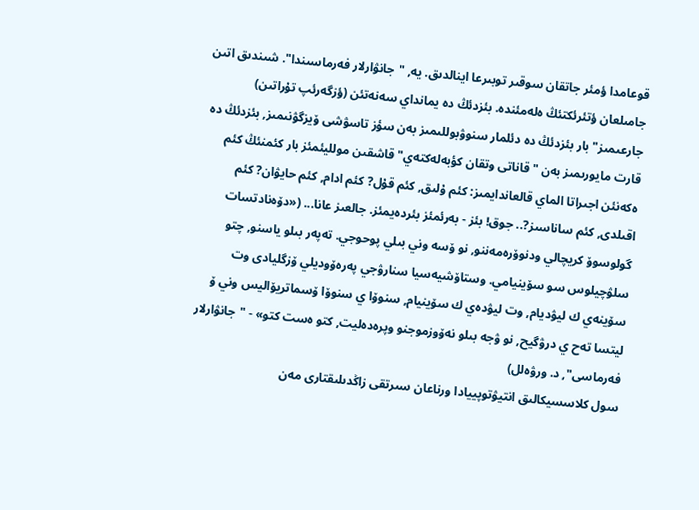قوعامدا ؤمئر جاتقان سوقىر توبىرعا اينالدىق. يە, "جانۋارلار فەرماسىندا". شىندىق اتىن جامىلعان ؤتئرئكتئڭ ەلەمئندە. بئزدئڭ دە يمانداي سەنەتئن (ؤزگەرئپ تۇراتىن) جارعىمىز" بار بئزدئڭ دە دئلمار سنوۋبوللىمىز بەن سؤز تاسۋشى ۆيزگۋنىمىز, بئزدئڭ دە قارت مايورىمىز بەن "قاناتى وتقان كؤبەلەكتەي" قاشقىن مولليئمئز بار كئمنئڭ كئم ەكەنئن اجىراتا الماي قالعاندايمىز: كئم ۇلىق, كئم قۇل? كئم ادام, كئم حايۋان? كئم اقىلدى, كئم ساناسىز?.. جوق! بئز - بەرئمئز بئردەيمئز. جالعىز عانا... («دۆەنادتسات گولوسوۆ كريچالي ودنوۆرەمەننو, نو ۆسە وني بىلي پوحوجي. تەپەر بىلو ياسنو, چتو سلۋچيلوس سو سۆينيامي. وستاۆشيەسيا سنارۋجي پەرەۆوديلي ۆزگليادى وت سۆينەي ك ليۋديام, وت ليۋدەي ك سۆينيام, سنوۆا ي سنوۆا ۆسماتريۆاليس وني ۆ ليتسا تەح ي درۋگيح, نو ۋجە بىلو نەۆوزموجنو وپرەدەليت, كتو ەست كتو» - "جانۋارلار فەرماسى", د. ورۋەلل)
سول كلاسسيكالىق انتيۋتوپييادا ورناعان سىرتقى زاڭدىلىقتارى مەن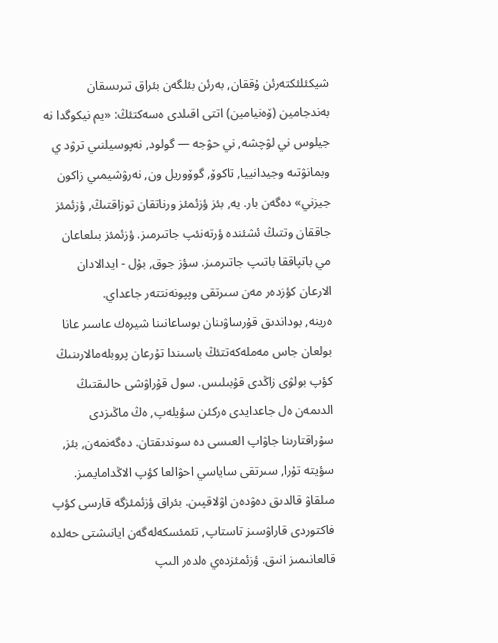شيكئلئكتەرئن ۇققان, بەرئن بئلگەن بئراق تىرىسقان بەندجامين (ۆەنيامين) اتتى اقىلدى ەسەكتئڭ: «يم نيكوگدا نە جيلوس ني لۋچشە, ني حۋجە — گولود, نەپوسيلنىي ترۋد ي وبمانۋتىە وجيدانييا, تاكوۆ, گوۆوريل ون, نەرۋشيمىي زاكون جيزني» دەگەن بار. يە, بئز ؤزئمئز ورناتقان توزاقتىڭ, ؤزئمئز جاققان وتتىڭ ئشئندە ؤرتەنئپ جاتىرمىز. ؤزئمئز بىلعاعان مي باتپاققا باتىپ جاتىرمىز. سؤز جوق, بۇل - ايدالادان الارعان كؤزدەر مەن سىرتقى وپپونەنتتەر جاعداي.
ەرينە, بوداندىق قۇرساۋىنان بوساعانىنا شيرەك عاسىر عانا بولعان جاس مەملەكەتتئڭ باسىندا تۇرعان پروبلەمالارىنىڭ كؤپ بولۋى زاڭدى قۇبىلىس. سول قۇراۋشى حالىقتىڭ الدىمەن ەل جاعدايدى ەركئن سؤيلەپ, ەڭ ماڭىزدى سۇراقتارىنا جاۋاپ العىسى دە سوندىقتان. دەگەنمەن, بئز, سؤيتە تۇرا, سىرتقى ساياسي احۋالعا كؤپ الاڭدامايمىز. مىلقاۋ قالدىق دەۋدەن اۋلاقپىن. بئراق ؤزئمئزگە قارسى كؤپ فاكتوردى قاراۋسىز تاستاپ, تئمئسكەلەگەن ايانىشتى حەلدە قالعانىمىز انىق. ؤزئمئزدەي ەلدەر الىپ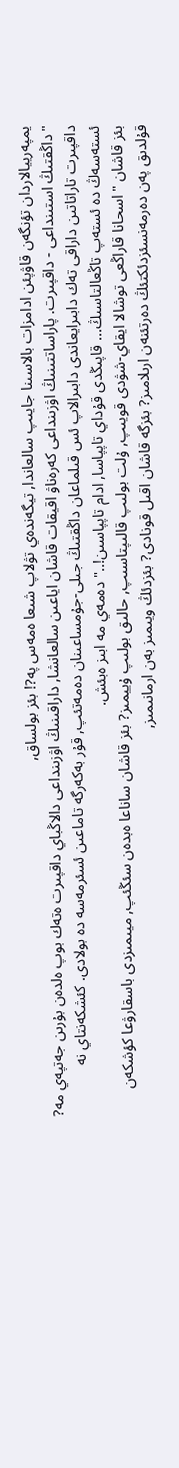يمپەرييالاردان تؤنگەن قاۋپئن ادامزات بالاسىنا جايىپ سالعاندا, تيگەندەي تۋلاپ شىعا ەمەس پە?! بئز بولساق,
"داڭقتىڭ استىنداعى - داقپىرت. پاراساتتىنىڭ اۋزىنداعى كەرەناۋ اقيقات قاشان اياعىن سالعانشا, داراقىنىڭ اۋزىنداعى دالاڭباي داقپىرت ەتەك بوپ ەلدەن بۇرىن جەتپەي مە? داقپىرت تاراتاتىن داراقى تەك دابىرايعاندى دابىرالاپ ئس قىلماعان داڭقتىڭ جىلى-جۇمساعىنان دەمەتئپ, قۇر بەكەرگە تاماعىن ئسئرمەسە دە بولادى. كئشكەنتاي نە ئستەسەڭ دە ئستەپ تاڭعالتاسىڭ... قاپىڭدى قۇداي تاپپاسا, ادام تاپپاسىن!.." دەمەي مە ابىز ەبئش.
بئز قاشان "اسحانا قاراڭعى توشالا ايقاي-شۋدى قويىپ, ۇلت بولىپ قالىپتاسىپ, حالىق بولىپ ۇييمىز? بئز قاشان ساناعا ەبدەن سئڭئپ, ميىمىزدى باسقارۋعا كؤشكەن قۇلدىق پەن دەرمەنسئزدئكتئڭ دەرتئنەن ارىلامىز? بئزگە قاشان اقىل قونادى? بئزدئڭ ويىمىز بەن ارمانىمىز,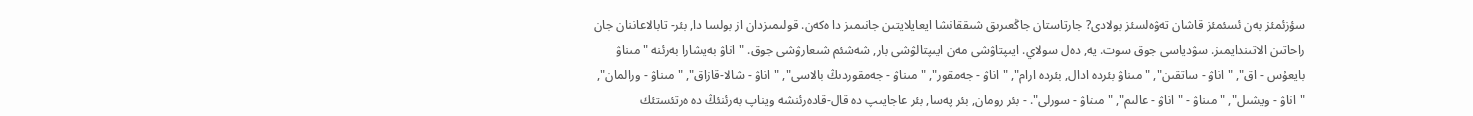سؤزئمئز بەن ئسئمئز قاشان تەۋەلسئز بولادى? جارتاستان جاڭعىرىق شىققانشا ايعايلايتىن جانىمىز دا ەكەن. قولىمىزدان از بولسا دا, بئر- تابالاعاننان جان راحاتىن الاتىندايمىز. سۋدياسى جوق سوت. يە, دەل سولاي. ايىپتاۋشى مەن ايىپتالۋشى بار, شەشئم شىعارۋشى جوق. "اناۋ بەيشارا بەرئنە "مىناۋ بايعۇس - اق", "اناۋ - ساتقىن", "مىناۋ بئردە ادال, بئردە ارام", "اناۋ - جەمقور", "مىناۋ - جەمقوردىڭ بالاسى", "اناۋ - شالا-قازاق", "مىناۋ - ورالمان", "اناۋ - ويشىل", "مىناۋ - "اناۋ - عالىم", "مىناۋ - سورلى". - بئر رومان, بئر پەسا, بئر عاجايىپ دە قال-قادەرئنشە ويناپ بەرئنئڭ دە ەرتئستئك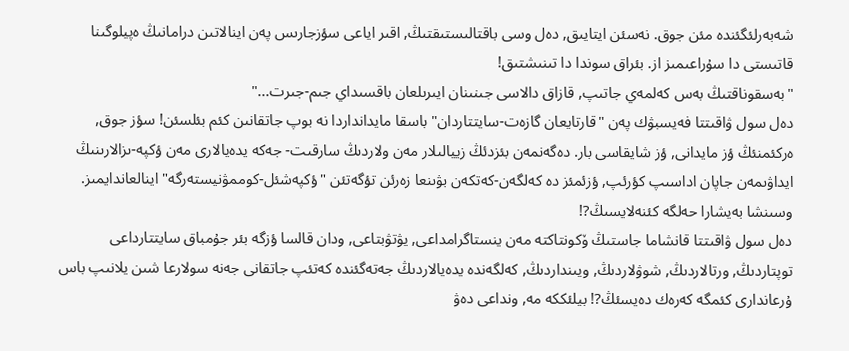شەبەرلئگئندە مئن جوق. نەسئن ايتايىق, دەل وسى باقتالىستىقتىڭ, اقىر اياعى سؤزجارىس پەن اينالاتىن درامانىڭ ەپيلوگىنا قاتىستى دا سۇراعىمىز از. بئراق سوندا دا تىنىشتىق!
"بەسقوناقتىڭ بەس كەلمەي جاتىپ, قازاق دالاسى جىنىنان ايىرىلعان باقسىداي جىم-جىرت..."
دەل سول ۋاقىتتا فەيسبۋك پەن "قارتايعان گازەت-سايتتاردان" باسقا مايدانداردا نە بوپ جاتقانىن كئم بئلسئن! سؤز جوق, ەركئمنئڭ ؤز مايدانى, ؤز شايقاسى بار. دەگەنمەن بئزدئڭ زييالىلار مەن ولاردىڭ سارقىت- جەكە يدەيالارى مەن ؤكپە-ىزالارىنىڭ ايداۋىمەن جاپان اداسىپ كؤرئپ, ؤزئمئز دە كەلگەن-كەتكەن بۋىنعا زەرئن تؤگەتئن "ؤكپەشئل-كوممۋنيستەرگە" اينالعاندايمىز. وسىنشا بەيشارا حەلگە كئنەلايسىڭ?!
دەل سول ۋاقىتتا قانشاما جاستىڭ ۆكونتاكتە مەن ينستاگرامداعى, يۋتۋبتاعى, ودان قالسا ؤزگە بئر جۇمباق سايتتارداعى توپتاردىڭ, ورتالاردىڭ, شوۋلاردىڭ, ويىنداردىڭ, كەلگەندە يدەيالاردىڭ جەتەگئندە كەتئپ جاتقانى جەنە سولارعا شىن يلانىپ باس ۇرعاندارى كئمگە كەرەك دەيسئڭ?! بيلئككە مە, ونداعى دەۋ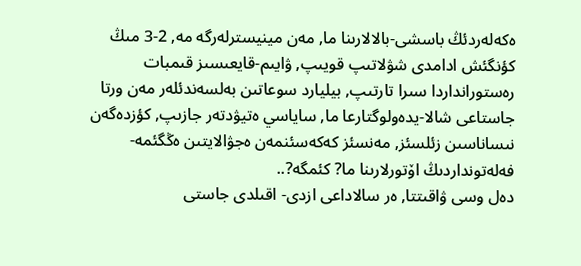ەكەلەردئڭ باسشى-بالالارىنا ما, مەن مينيسترلەرگە مە, 2-3 مىڭ كؤنگئش ادامدى شۋلاتىپ قويىپ, ۋايىم-قايعىسىز قىمبات رەستورانداردا سىرا تارتىپ, بيليارد سوعاتىن بەلسەندئلەر مەن ورتا جاستاعى شالا-يدەولوگتارعا ما, ساياسي ەتيۋدتەر جازىپ, كؤزدەگەن نىساناسىن زئلسئز, مەنسئز كەكەسئنمەن ەجۋالايتىن ەڭگئمە-فەلەتونداردىڭ اۆتورلارىنا ما? كئمگە?..
دەل وسى ۋاقىتتا, ەر سالاداعى ازدى- اقىلدى جاستى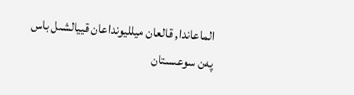الماعاندا, قالعان ميلليونداعان قييالشىل باس پەن سوعىستان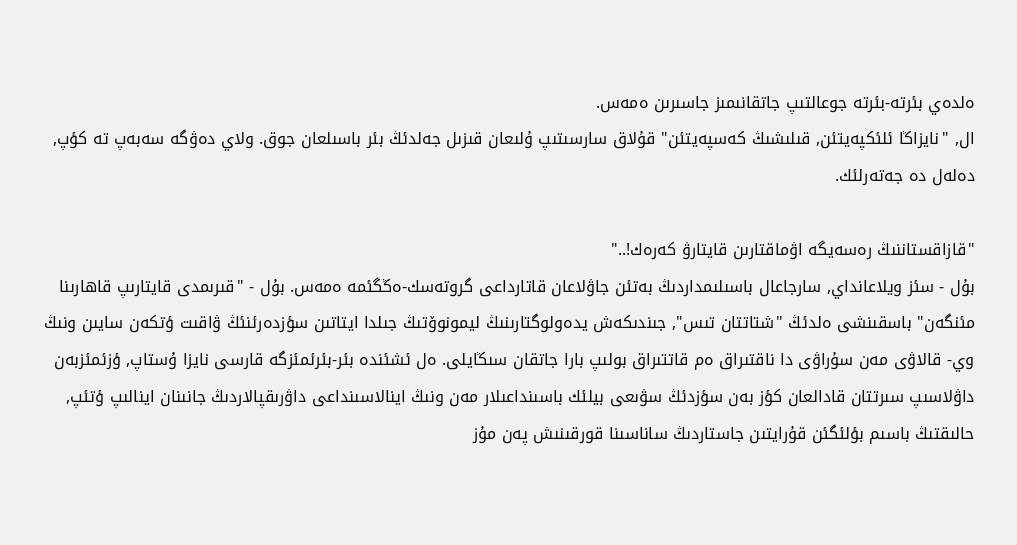ەلدەي بئرتە-بئرتە جوعالتىپ جاتقانىمىز جاسىرىن ەمەس.
ال, "نايزاڭا ئلئكپەيتئن, قىلىشىڭ كەسپەيتئن" قۇلاق سارسىتىپ ۇلىعان قىزىل جەلدئڭ بئر باسىلعان جوق. ولاي دەۋگە سەبەپ تە كؤپ, دەلەل دە جەتەرلئك.

"قازاقستاننىڭ رەسەيگە اۋماقتارىن قايتارۋ كەرەك!.."
بۇل - سئز ويلاعانداي, سارجاعال باسىلىمداردىڭ بەتئن جاۋلاعان قاتارداعى گروتەسك-ەڭگئمە ەمەس. بۇل - "قىرىمدى قايتارىپ قاھارىنا مئنگەن" باسقىنشى ەلدئڭ "شتاتتان تىس", جىندىكەش يدەولوگتارىنىڭ ليمونوۆتىڭ جىلدا ايتاتىن سؤزدەرئنئڭ ۋاقىت ؤتكەن سايىن ونىڭ وي- قالاۋى مەن سۇراۋى دا ناقتىراق ەم قاتتىراق بولىپ بارا جاتقان سىڭايلى. ەل ئشئندە بئر-بئرئمئزگە قارسى نايزا ۇستاپ, ؤزئمئزبەن داۋلاسىپ سىرتتان قادالعان كؤز بەن سؤزدئڭ سۋىعى بيلئك باسىنداعىلار مەن ونىڭ اينالاسىنداعى داۋرىقپالاردىڭ جانىنان اينالىپ ؤتئپ, حالىقتىڭ باسىم بؤلئگئن قۇرايتىن جاستاردىڭ ساناسىنا قورقىنىش پەن مۇز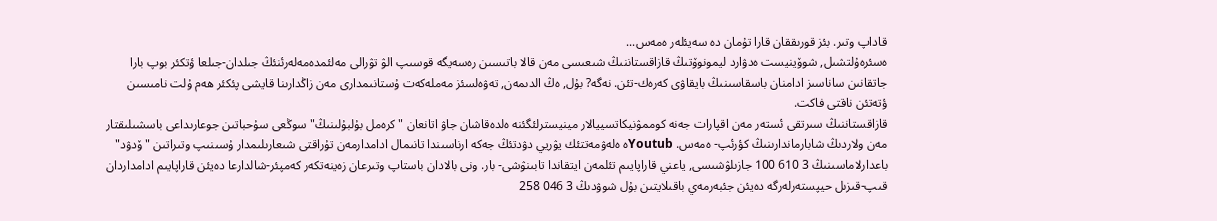قاداپ وتىر. بئز قورىققان قارا تۇمان دە سەيئلەر ەمەس...
ەسئرەۇلتشىل, شوۆينيست ەدۋارد ليمونوۆتىڭ قازاقستاننىڭ شىعىسى مەن قالا باتىسىن رەسەيگە قوسىپ الۋ تۋرالى مەلئمدەمەلەرئنئڭ جىلدان-جىلعا ؤتكئر بوپ بارا جاتقانىن ساناسىز ادامنان باسقاسىنىڭ بايقاۋى كەرەك-تئن. نەگە? بۇل, ەڭ الدىمەن, تەۋەلسئز مەملەكەت ۇستانىمدارى مەن زاڭدارىنا قايشى پئكئر ھەم ۇلت نامىسىن ؤتەتئن ناقتى فاكت.
قازاقستاننىڭ سىرتقى ئستەر مەن اقپارات جەنە كوممۋنيكاتسييالار مينيسترلئگئنە ەلدەقاشان جاۋ اتانعان "كرەمل بۇلبۇلىنىڭ" سوڭعى سۇحباتىن جوعارىداعى باسشىلىقتار مەن ولاردىڭ شابارماندارىنىڭ كؤرئپ- ەمەس. Youtubە ەلەۋمەتتئك يۋريي دۋدتئڭ جەكە ارناسىندا تانىمال ادامدارمەن تۇراقتى شىعارىلىمدار ۇسىنىپ وتىراتىن "ۆدۋد" باعدارلاماسىنىڭ 3 610 100 جازىلۋشىسى, ياعني قاراپايىم تئلمەن ايتقاندا تابىنۋشى- بار. ونى بالادان باستاپ وتىرعان زەينەتكەر كەمپئر-شالدارعا دەيئن قاراپايىم ادامداردان قىپ-قىزىل حيپستەرلەرگە دەيئن جئبەرمەي باقىلايتىن بۇل شوۋدىڭ 3 046 258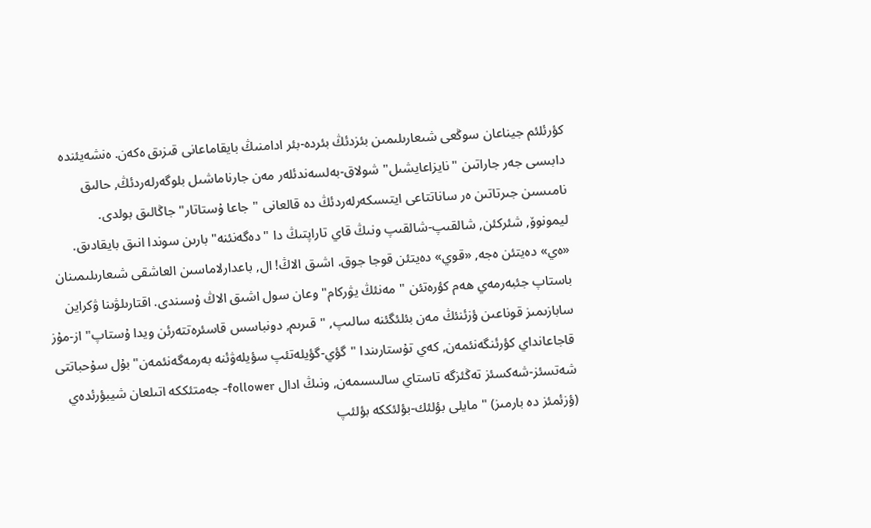كؤرئلئم جيناعان سوڭعى شىعارىلىمىن بئزدئڭ بئردە-بئر ادامنىڭ بايقاماعانى قىزىق ەكەن. ەنشەيئندە دابىسى جەر جاراتىن "نايزاعايشىل" شولاق-بەلسەندئلەر مەن جارناماشىل بلوگەرلەردئڭ, حالىق نامىسىن جىرتاتىن ەر ساناتتاعى ايتىسكەرلەردئڭ دە قالعانى "جاعا ۇستاتار" جاڭالىق بولدى.
ليمونوۆ, شئركئن, شالقىپ-شالقىپ ونىڭ قاي تاراپتىڭ دا "دەگەنئنە" بارىن سوندا انىق بايقادىق. «ەي» دەيتئن ەجە, «قوي» دەيتئن قوجا جوق. اشىق الاڭ! ال, باعدارلاماسىن العاشقى شىعارىلىمىنان باستاپ جئبەرمەي ھەم كؤرەتئن "مەنئڭ يۋركام" وعان سول اشىق الاڭ ۇسىندى. اقتارىلۋىنا ۋكراين سابازىمىز قوناعىن ؤزئنئڭ مەن بئلئگئنە سالىپ, "قىرىم, دونباسس قاسئرەتتەرئن ويدا ۇستاپ" از-مۇز قاجاعانداي كؤرئنگەنئمەن, كەي تۇستارىندا "گؤي-گؤيلەتئپ سؤيلەۋئنە بەرمەگەنئمەن" بۇل سۇحباتتى شەتسئز-شەكسئز تەڭئزگە تاستاي سالىسىمەن, ونىڭ ادال follower- جەمتئككە اتىلعان شيبؤرئدەي (ؤزئمئز دە بارمىز) "مايلى بؤلئك-بؤلئككە بؤلئپ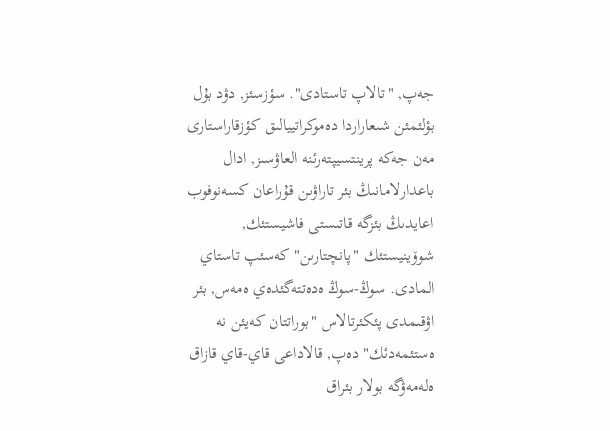جەپ, "تالاپ تاستادى". سؤزسئز, دۋد بۇل بؤلئمئن شىعاراردا دەموكراتييالىق كؤزقاراستارى مەن جەكە پرينتسيپتەرئنە العاۋسىز, ادال باعدارلامانىڭ بئر تاراۋىن قۇراعان كسەنوفوب اعايدىڭ بئزگە قاتىستى فاشيستئك, شوۆينيستئك "پانچتارىن" كەسئپ تاستاي المادى. سوڭ-سوڭ ەدەتتەگئدەي ەمەس, بئر اۋقىمدى پئكئرتالاس "بوراتتان كەيئن نە ەستئمەدئك" دەپ, قالاداعى قاي-قاي قازاق ەلەمەۋگە بولار بئراق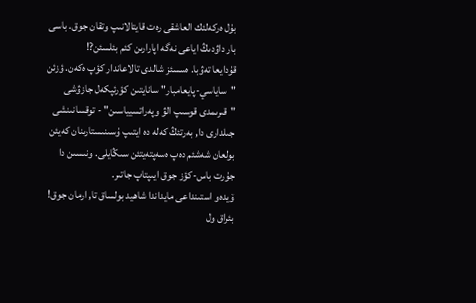بۇل ەركەلئك العاشقى رەت قايتالانىپ وتقان جوق. باسى بار داۋدىڭ اياعى نەگە اپارارىن كئم بئلسئن?!
قۇدايعا تەۋبا. ەسسئز شالدى تالاعاندار كؤپ ەكەن. ؤزئن "ساياسي-پايعامبار" سانايتىن كؤرئپكەل جازۋشى "قىرىمدى قوسىپ الۋ وپەراتسيياسىن" - توقسانىنشى جىلدارى دا, بەرتئڭ كەلە دە ايتىپ ۇسىنىستارىنان كەيئن بولعان شەشئم دەپ ەسەپتەيتئن سىڭايلى. ونىسىن دا جۇرت باس-كؤز جوق ايىپتاپ جاتىر.
ۆيدەو استىنداعى مايداندا شاھيد بولساق تا, ارمان جوق! بئراق ول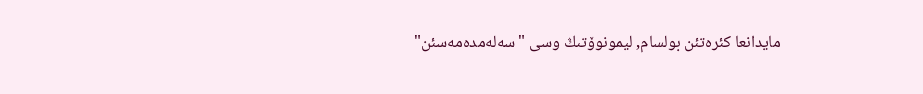مايدانعا كئرەتئن بولسام, ليمونوۆتىڭ وسى "سەلەمدەمەسئن"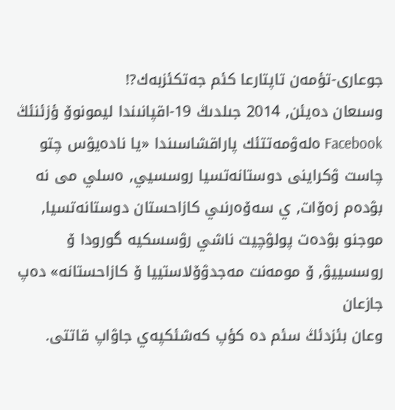جوعارى-تؤمەن تاپتارعا كئم جەتكئزبەك?!
وسىعان دەيئن, 2014 جىلدىڭ 19-اقپانىندا ليمونوۆ ؤزئنئڭ Facebook ەلەۋمەتتئك پاراقشاسىندا «يا نادەيۋس چتو چاست ۋكراينى دوستانەتسيا روسسيي, ەسلي مى نە بۋدەم زەۆات, ي سەۆەرنىي كازاحستان دوستانەتسيا, موجنو بۋدەت پولۋچيت ناشي رۋسسكيە گورودا ۆ روسسييۋ, ۆ مومەنت مەجدۋۆلاستييا ۆ كازاحستانە» دەپ جازعان
وعان بئزدئڭ سئم دە كؤپ كەشئكپەي جاۋاپ قاتتى.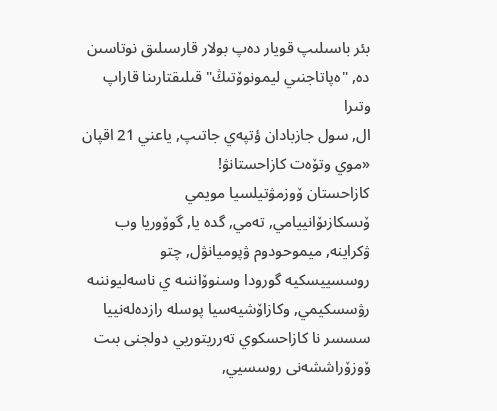بئر باسىلىپ قويار دەپ بولار قارسىلىق نوتاسىن دە, "ەپاتاجنىي ليمونوۆتىڭ" قىلىقتارىنا قاراپ وتىرا
ال, سول جازبادان ؤتپەي جاتىپ, ياعني 21 اقپان
«موي وتۆەت كازاحستانۋ!
كازاحستان ۆوزمۋتيلسيا مويمي ۆىسكازىۆانييامي, تەمي, گدە يا, گوۆوريا وب ۋكراينە, ميموحودوم ۋپوميانۋل, چتو روسسييسكيە گورودا وسنوۆاننىە ي ناسەليوننىە رۋسسكيمي, وكازاۆشيەسيا پوسلە رازدەلەنييا سسسر نا كازاحسكوي تەرريتوريي دولجنى بىت ۆوزۆراششەنى روسسيي,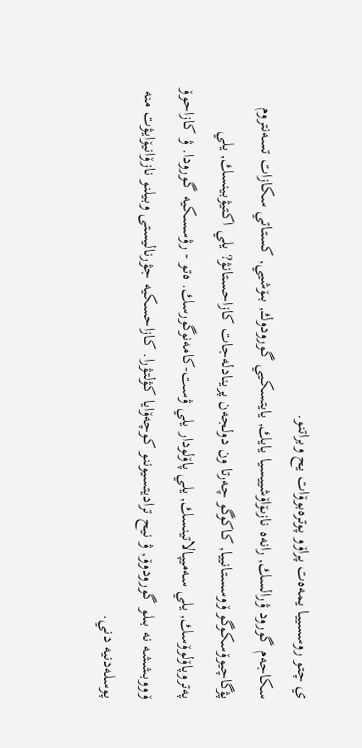ي چتو روسسييا يمەەت پراۆو پوترەبوۆات يح وبراتنو.
سكاجەم گورود ۋرالسك, رانەە نازىۆاۆشييسيا يايك, يايتسكيي گورودوك, بىۆشيي, كستاتي سكازات تسەنتروم پۋگاچيوۆسكوگو ۆوسستانييا, كاكوگو چەرتا ون دولجەن پرينادلەجات كازاحستانۋ? يلي اكتيۋبينسك, يلي پەتروپاۆلوۆسك, يلي سەميپالاتينسك, يلي پاۆلودار يلي ۋست-كامەنوگورسك. ەتو - رۋسسكيە گورودا. ۋ كازاحوۆ ۆووبششە نە بىلو گورودوۆ, ۋ نيح تراديتسيوننو كوچەۆايا كۋلتۋرا. كازاحسكيە جۋرناليستى وبيلنو نازۆانيۆايۋت منە پوسلەدنيە دني.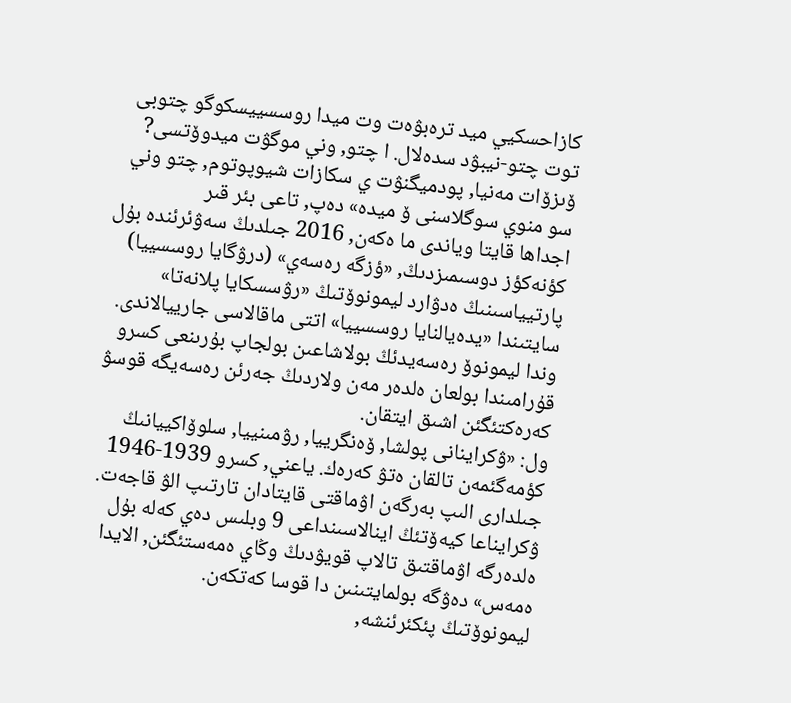كازاحسكيي ميد ترەبۋەت وت ميدا روسسييسكوگو چتوبى توت چتو-نيبۋد سدەلال. ا چتو, وني موگۋت ميدوۆتسى? ۆىزۆات مەنيا, پودميگنۋت ي سكازات شيوپوتوم, چتو وني سو منوي سوگلاسنى ۆ ميدە» دەپ, تاعى بئر قىر
اجداھا قايتا وياندى ما ەكەن, 2016 جىلدىڭ سەۋئرئندە بۇل كؤنەكؤز دوسىمىزدىڭ, «ؤزگە رەسەي» (درۋگايا روسسييا) پارتيياسىنىڭ ەدۋارد ليمونوۆتىڭ «رۋسسكايا پلانەتا» سايتىندا «يدەيالنايا روسسييا» اتتى ماقالاسى جارييالاندى.
وندا ليمونوۆ رەسەيدئڭ بولاشاعىن بولجاپ بۇرىنعى كسرو قۇرامىندا بولعان ەلدەر مەن ولاردىڭ جەرئن رەسەيگە قوسۋ كەرەكتئگئن اشىق ايتقان.
ول: «ۋكراينانى پولشا, ۆەنگرييا, رۋمىنييا, سلوۆاكييانىڭ كؤمەگئمەن تالقان ەتۋ كەرەك. ياعني, كسرو 1939-1946 جىلدارى الىپ بەرگەن اۋماقتى قايتادان تارتىپ الۋ قاجەت. ۋكرايناعا كيەۆتئڭ اينالاسىنداعى 9 وبلىس دەي كەلە بۇل ەلدەرگە اۋماقتىق تالاپ قويۋدىڭ وڭاي ەمەستئگئن, الايدا ەمەس» دەۋگە بولمايتىنىن دا قوسا كەتكەن.
ليمونوۆتىڭ پئكئرئنشە,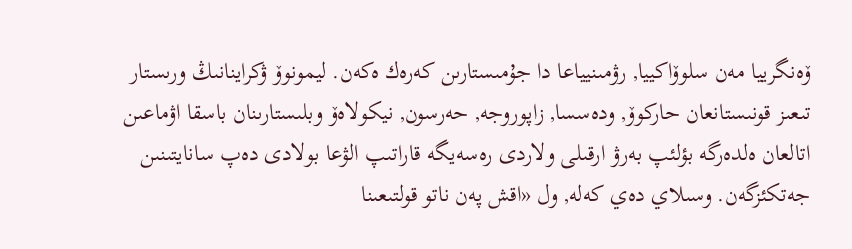ۆەنگرييا مەن سلوۆاكييا, رۋمىنيياعا دا جۇمىستارىن كەرەك ەكەن. ليمونوۆ ۋكراينانىڭ ورىستار تىعىز قونىستانعان حاركوۆ, ودەسسا, زاپوروجە, حەرسون, نيكولاەۆ وبلىستارىنان باسقا اۋماعىن اتالعان ەلدەرگە بؤلئپ بەرۋ ارقىلى ولاردى رەسەيگە قاراتىپ الۋعا بولادى دەپ سانايتىنىن جەتكئزگەن. وسىلاي دەي كەلە, ول «اقش پەن ناتو قولتىعىنا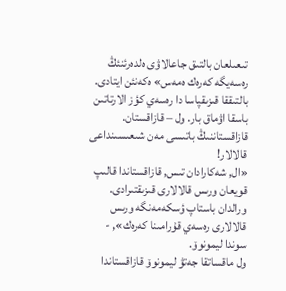تىعىلعان بالتىق جاعالاۋى ەلدەرئنئڭ رەسەيگە كەرەك ەمەس» ەكەنئن ايتادى.
بالتىققا قىزىقپاسا دا رەسەي كؤز الارتاتىن باسقا اۋماق بار. ول – قازاقستان. قازاقستاننىڭ باتىسى مەن شىعىسىنداعى قالالار!
«ال, شەكارادان تىس, قازاقستاندا قالىپ قويعان ورىس قالالارى قىزىقتىرادى. ورالدان باستاپ ؤسكەمەنگە ورىس قالالارى رەسەي قۇرامىنا كەرەك», - سوندا ليمونوۆ.
ول ماقساتقا جەتۋ ليمونوۆ قازاقستاندا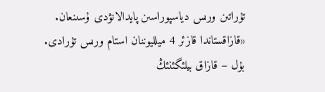تۇراتىن ورىس دياسپوراسىن پايدالانۋدى ۇسىنعان.
«قازاقستاندا قازئر 4 ميلليوننان استام ورىس تۇرادى. بۇل – قازاق بيلئگئنئڭ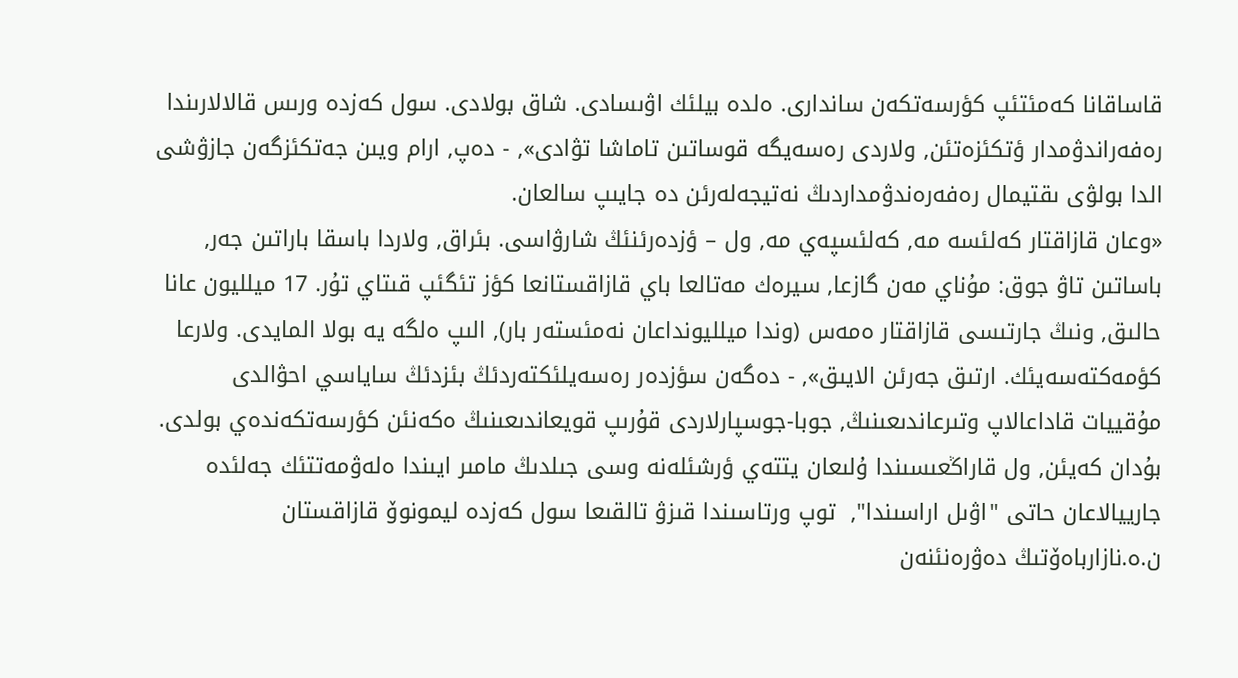قاساقانا كەمئتئپ كؤرسەتكەن ساندارى. ەلدە بيلئك اۋىسادى. شاق بولادى. سول كەزدە ورىس قالالارىندا رەفەراندۋمدار ؤتكئزەتئن, ولاردى رەسەيگە قوساتىن تاماشا تۋادى», - دەپ, ارام ويىن جەتكئزگەن جازۋشى الدا بولۋى ىقتيمال رەفەرەندۋمداردىڭ نەتيجەلەرئن دە جايىپ سالعان.
«وعان قازاقتار كەلئسە مە, كەلئسپەي مە, ول – ؤزدەرئنئڭ شارۋاسى. بئراق, ولاردا باسقا باراتىن جەر, باساتىن تاۋ جوق: مۇناي مەن گازعا, سيرەك مەتالعا باي قازاقستانعا كؤز تئگئپ قىتاي تۇر. 17 ميلليون عانا حالىق, ونىڭ جارتىسى قازاقتار ەمەس (وندا ميلليونداعان نەمئستەر بار), الىپ ەلگە يە بولا المايدى. ولارعا كؤمەكتەسەيئك. ارتىق جەرئن الايىق», - دەگەن سؤزدەر رەسەيلئكتەردئڭ بئزدئڭ ساياسي احۋالدى مۇقييات قاداعالاپ وتىرعاندىعىنىڭ, جوبا-جوسپارلاردى قۇرىپ قويعاندىعىنىڭ ەكەنئن كؤرسەتكەندەي بولدى.
بۇدان كەيئن, ول قاراڭعىسىندا ۇلىعان يتتەي ؤرشئلەنە وسى جىلدىڭ مامىر ايىندا ەلەۋمەتتئك جەلئدە جارييالاعان حاتى "اۋىل اراسىندا",  توپ ورتاسىندا قىزۋ تالقىعا سول كەزدە ليمونوۆ قازاقستان ن.ە.نازارباەۆتىڭ دەۋرەنئنەن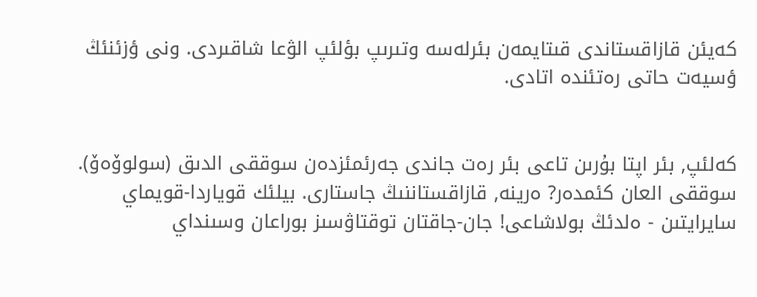كەيئن قازاقستاندى قىتايمەن بئرلەسە وتىرىپ بؤلئپ الۋعا شاقىردى. ونى ؤزئنئڭ ؤسيەت حاتى رەتئندە اتادى.


كەلئپ, بئر اپتا بۇرىن تاعى بئر رەت جاندى جەرئمئزدەن سوققى الدىق (سولوۆەۆ). سوققى العان كئمدەر? ەرينە, قازاقستاننىڭ جاستارى. بيلئك قوياردا-قويماي سايرايتىن - ەلدئڭ بولاشاعى! جان-جاقتان توقتاۋسىز بوراعان وسىنداي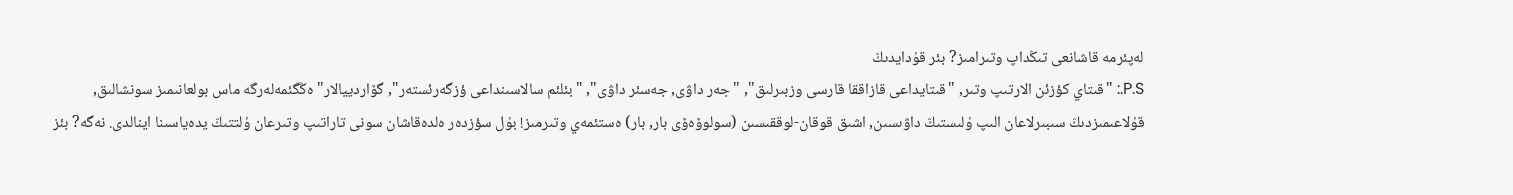لەپئرمە قاشانعى تىڭداپ وتىرامىز? بئر قۇدايدىڭ
P.S.: "قىتاي كؤزئن الارتىپ وتىر, "قىتايداعى قازاققا قارسى وزبىرلىق", "جەر داۋى, جەسئر داۋى", "بئلئم سالاسىنداعى ؤزگەرئستەر", گۆاردييالار" ەڭگئمەلەرگە ماس بولعانىمىز سونشالىق, قۇلاعىمىزدىڭ سىبىرلاعان الىپ ۇلىستىڭ داۋىسىن, اشىق قوقان-لوققىسىن (سولوۆەۆى بار, بار) ەستئمەي وتىرمىز! بۇل سؤزدەر ەلدەقاشان سونى تاراتىپ وتىرعان ۇلتتىڭ يدەياسىنا اينالدى. نەگە? بئز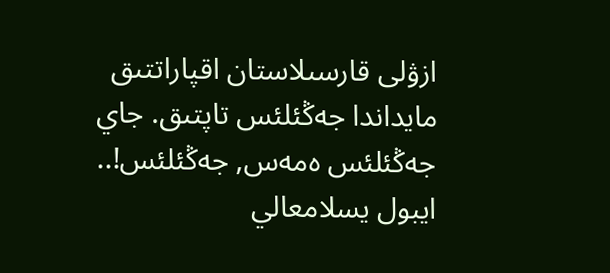ازۋلى قارسىلاستان اقپاراتتىق مايداندا جەڭئلئس تاپتىق. جاي جەڭئلئس ەمەس, جەڭئلئس!..
ايبول يسلامعالي